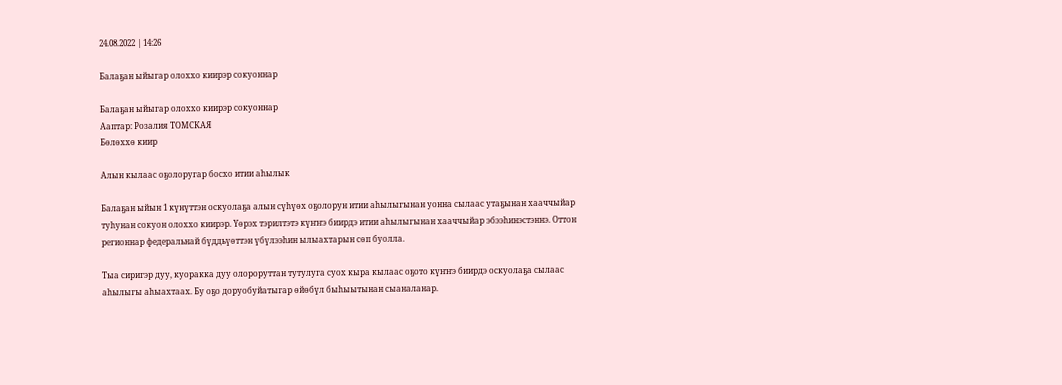24.08.2022 | 14:26

Балаҕан ыйыгар олоххо киирэр сокуоннар

Балаҕан ыйыгар олоххо киирэр сокуоннар
Ааптар: Розалия ТОМСКАЯ
Бөлөххө киир

Алын кылаас оҕолоругар босхо итии аһылык

Балаҕан ыйын 1 күнүттэн оскуолаҕа алын сүһүөх оҕолорун итии аһылыгынан уонна сылаас утаҕынан хааччыйар туһунан сокуон олоххо киирэр. Үөрэх тэрилтэтэ күҥҥэ биирдэ итии аһылыгынан хааччыйар эбээһинэстэннэ. Оттон регионнар федеральнай бүддьүөттэн үбүлээһин ылыахтарын сөп буолла.

Тыа сиригэр дуу, куоракка дуу олороруттан тутулуга суох кыра кылаас оҕото күҥҥэ биирдэ оскуолаҕа сылаас аһылыгы аһыахтаах. Бу оҕо доруобуйатыгар өйөбүл быһыытынан сыаналанар.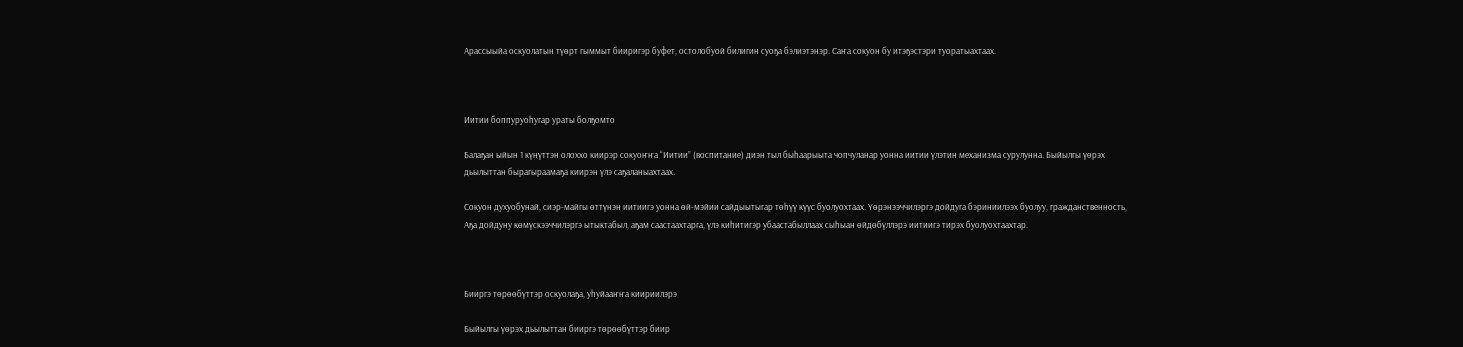Арассыыйа оскуолатын түөрт гыммыт бииригэр буфет, остолобуой билигин суоҕа бэлиэтэнэр. Саҥа сокуон бу итэҕэстэри туоратыахтаах.



Иитии боппуруоһугар ураты болҕомто

Балаҕан ыйын 1 күнүттэн олоххо киирэр сокуоҥҥа “Иитии” (воспитание) диэн тыл быһаарыыта чопчуланар уонна иитии үлэтин механизма сурулунна. Быйылгы үөрэх дьылыттан бырагыраамаҕа киирэн үлэ саҕаланыахтаах.

Сокуон духуобунай, сиэр-майгы өттүнэн иитиигэ уонна өй-мэйии сайдыытыгар төһүү күүс буолуохтаах. Үөрэнээччилэргэ дойдуга бэриниилээх буолуу, гражданственность, Аҕа дойдуну көмүскээччилэргэ ытыктабыл, аҕам саастаахтарга, үлэ киһитигэр убаастабыллаах сыһыан өйдөбүллэрэ иитиигэ тирэх буолуохтаахтар.



Бииргэ төрөөбүттэр оскуолаҕа, уһуйааҥҥа киириилэрэ

Быйылгы үөрэх дьылыттан бииргэ төрөөбүттэр биир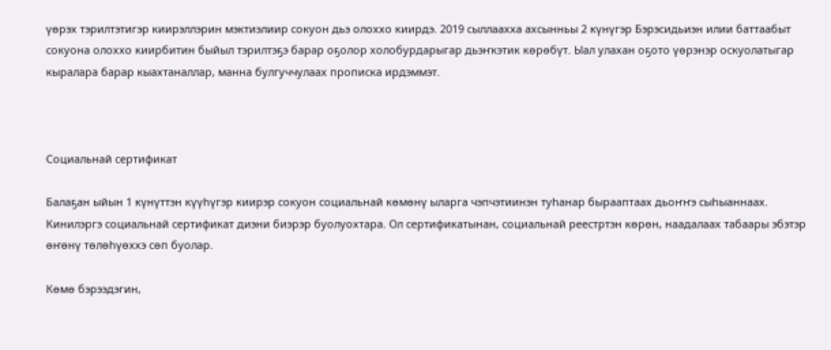үөрэх тэрилтэтигэр киирэллэрин мэктиэлиир сокуон дьэ олоххо киирдэ. 2019 сыллаахха ахсынньы 2 күнүгэр Бэрэсидьиэн илии баттаабыт сокуона олоххо киирбитин быйыл тэрилтэҕэ барар оҕолор холобурдарыгар дьэҥкэтик көрөбүт. Ыал улахан оҕото үөрэнэр оскуолатыгар кыралара барар кыахтаналлар, манна булгуччулаах прописка ирдэммэт.



Социальнай сертификат

Балаҕан ыйын 1 күнүттэн күүһүгэр киирэр сокуон социальнай көмөнү ыларга чэпчэтиинэн туһанар бырааптаах дьоҥҥэ сыһыаннаах. Кинилэргэ социальнай сертификат диэни биэрэр буолуохтара. Ол сертификатынан, социальнай реестртэн көрөн, наадалаах табаары эбэтэр өҥөнү төлөһүөххэ сөп буолар.

Көмө бэрээдэгин,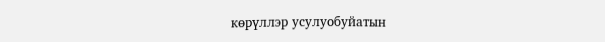көрүллэр усулуобуйатын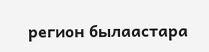регион былаастара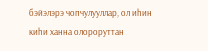бэйэлэрэ чопчулууллар, ол иһин киһи ханна олороруттан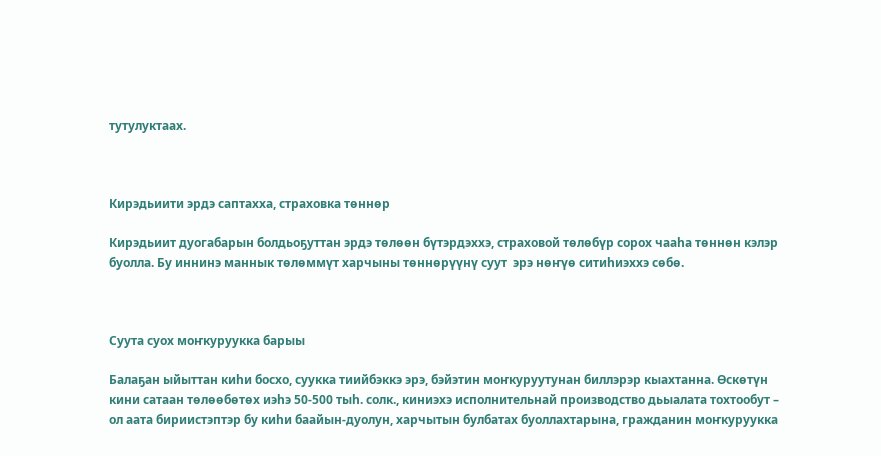тутулуктаах.



Кирэдьиити эрдэ саптахха, страховка төннөр

Кирэдьиит дуогабарын болдьоҕуттан эрдэ төлөөн бүтэрдэххэ, страховой төлөбүр сорох чааһа төннөн кэлэр буолла. Бу иннинэ маннык төлөммүт харчыны төннөрүүнү суут  эрэ нөҥүө ситиһиэххэ сөбө.



Суута суох моҥкуруукка барыы

Балаҕан ыйыттан киһи босхо, суукка тиийбэккэ эрэ, бэйэтин моҥкуруутунан биллэрэр кыахтанна. Өскөтүн кини сатаан төлөөбөтөх иэһэ 50-500 тыһ. солк., киниэхэ исполнительнай производство дьыалата тохтообут – ол аата бириистэптэр бу киһи баайын-дуолун, харчытын булбатах буоллахтарына, гражданин моҥкуруукка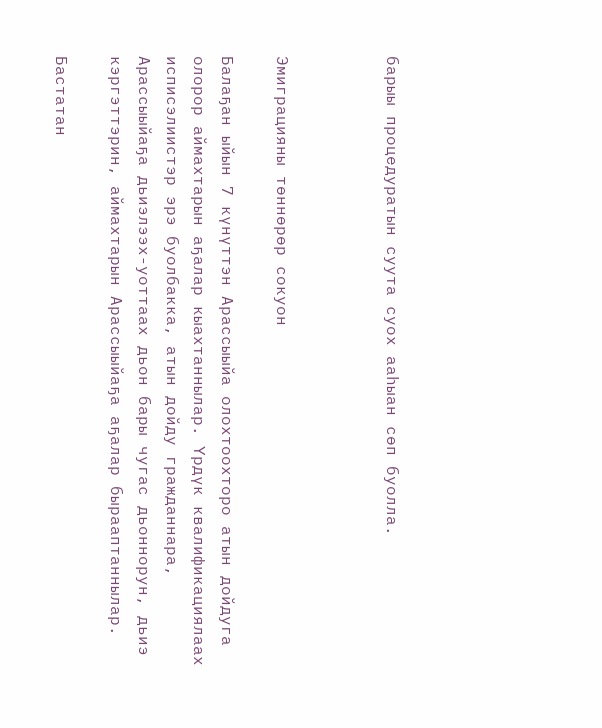барыы процедуратын суута суох ааһыан сөп буолла.



Эмиграцияны төннөрөр сокуон

Балаҕан ыйын 7 күнүттэн Арассыыйа олохтоохторо атын дойдуга олорор аймахтарын аҕалар кыахтаннылар. Үрдүк квалификациялаах исписэлиистэр эрэ буолбакка, атын дойду гражданнара, Арассыыйаҕа дьиэлээх-уоттаах дьон бары чугас дьоннорун, дьиэ кэргэттэрин, аймахтарын Арассыыйаҕа аҕалар бырааптаннылар.

Бастатан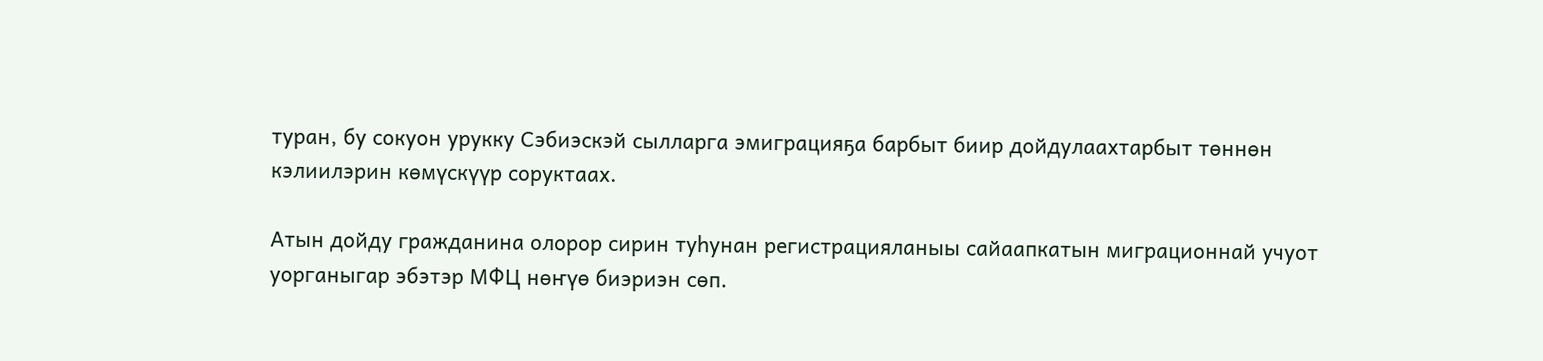туран, бу сокуон урукку Сэбиэскэй сылларга эмиграцияҕа барбыт биир дойдулаахтарбыт төннөн кэлиилэрин көмүскүүр соруктаах.

Атын дойду гражданина олорор сирин туһунан регистрацияланыы сайаапкатын миграционнай учуот уорганыгар эбэтэр МФЦ нөҥүө биэриэн сөп.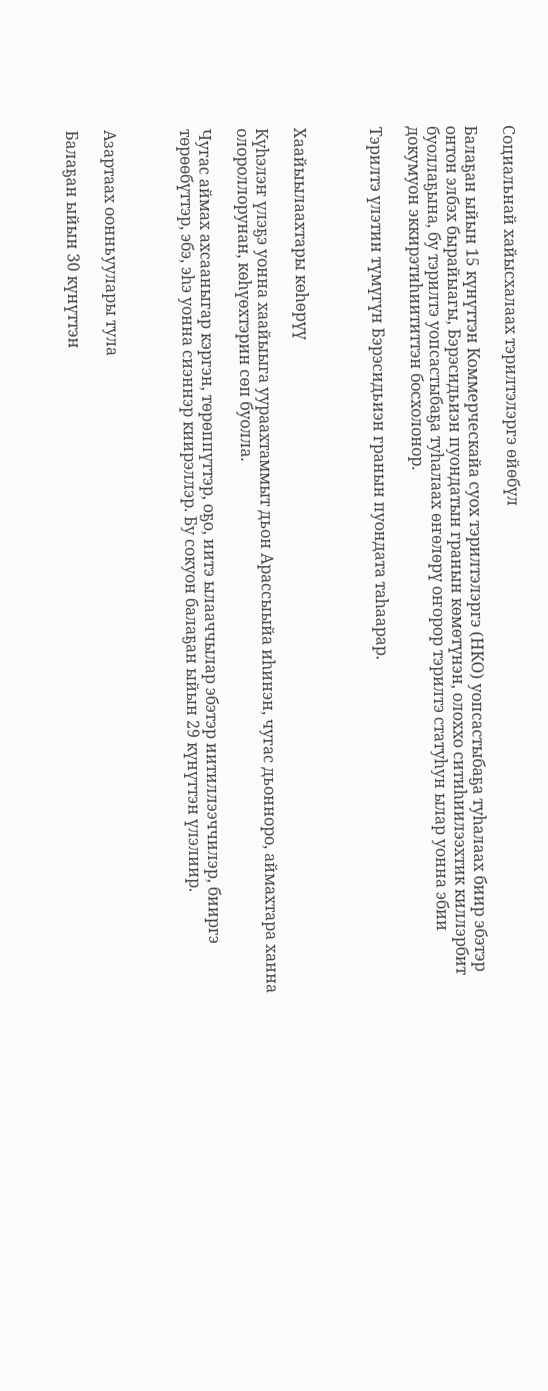Социальнай хайысхалаах тэрилтэлэргэ өйөбүл

Балаҕан ыйын 15 күнүттэн Коммерческайа суох тэрилтэлэргэ (НКО) уопсастыбаҕа туһалаах биир эбэтэр онтон элбэх бырайыагы, Бэрэсидьиэн пуондатын гранын көмөтүнэн, олоххо ситиһиилээхтик киллэрбит буоллаҕына, бу тэрилтэ уопсастыбаҕа туһалаах өҥөлөрү оҥорор тэрилтэ статуһун ылар уонна эбии докумуон эккирэтиһиититтэн босхолонор.

Тэрилтэ үлэтин түмүгүн Бэрэсидьиэн гранын пуондата таһаарар.



Хаайыылаахтары көһөрүү

Күһэлэҥ үлэҕэ уонна хаайыыга уураахтаммыт дьон Арассыыйа иһинэн, чугас дьонноро, аймахтара ханна олороллорунан, көһүөхтэрин сөп буолла.

Чугас аймах ахсааныгар кэргэн, төрөппүттэр, оҕо, иитэ ылааччылар эбэтэр иитиллээччилэр, бииргэ төрөөбүттэр, эбэ, эһэ уонна сиэннэр киирэллэр. Бу сокуон балаҕан ыйын 29 күнүттэн үлэлиир.



Азартаах оонньуулары тула

Балаҕан ыйын 30 күнүттэн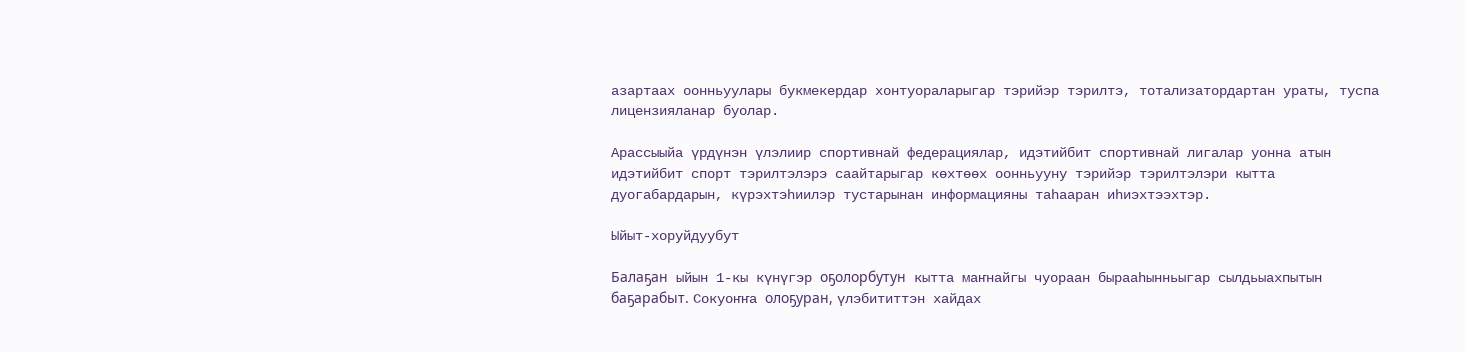азартаах оонньуулары букмекердар хонтуораларыгар тэрийэр тэрилтэ, тотализатордартан ураты, туспа лицензияланар буолар.

Арассыыйа үрдүнэн үлэлиир спортивнай федерациялар, идэтийбит спортивнай лигалар уонна атын идэтийбит спорт тэрилтэлэрэ саайтарыгар көхтөөх оонньууну тэрийэр тэрилтэлэри кытта дуогабардарын, күрэхтэһиилэр тустарынан информацияны таһааран иһиэхтээхтэр.

Ыйыт-хоруйдуубут

Балаҕан ыйын 1-кы күнүгэр оҕолорбутун кытта маҥнайгы чуораан бырааһынньыгар сылдьыахпытын баҕарабыт. Сокуоҥҥа олоҕуран, үлэбититтэн хайдах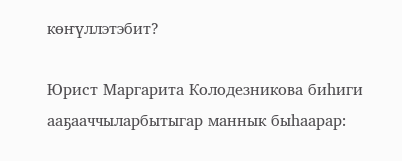көҥүллэтэбит?

Юрист Маргарита Колодезникова биһиги ааҕааччыларбытыгар маннык быһаарар: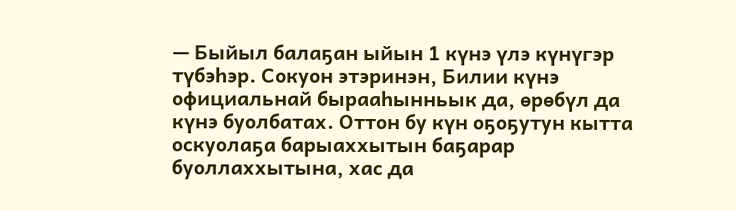— Быйыл балаҕан ыйын 1 күнэ үлэ күнүгэр түбэһэр. Сокуон этэринэн, Билии күнэ официальнай бырааһынньык да, өрөбүл да күнэ буолбатах. Оттон бу күн оҕоҕутун кытта оскуолаҕа барыаххытын баҕарар буоллаххытына, хас да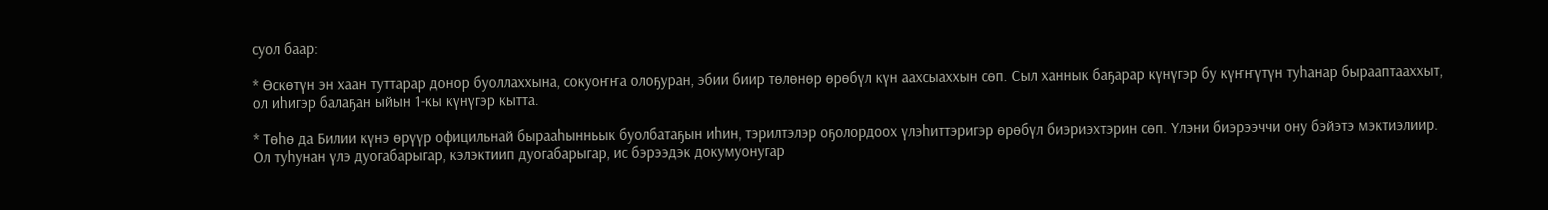суол баар:

* Өскөтүн эн хаан туттарар донор буоллаххына, сокуоҥҥа олоҕуран, эбии биир төлөнөр өрөбүл күн аахсыаххын сөп. Сыл ханнык баҕарар күнүгэр бу күҥҥүтүн туһанар бырааптааххыт, ол иһигэр балаҕан ыйын 1-кы күнүгэр кытта.

* Төһө да Билии күнэ өрүүр официльнай бырааһынньык буолбатаҕын иһин, тэрилтэлэр оҕолордоох үлэһиттэригэр өрөбүл биэриэхтэрин сөп. Үлэни биэрээччи ону бэйэтэ мэктиэлиир. Ол туһунан үлэ дуогабарыгар, кэлэктиип дуогабарыгар, ис бэрээдэк докумуонугар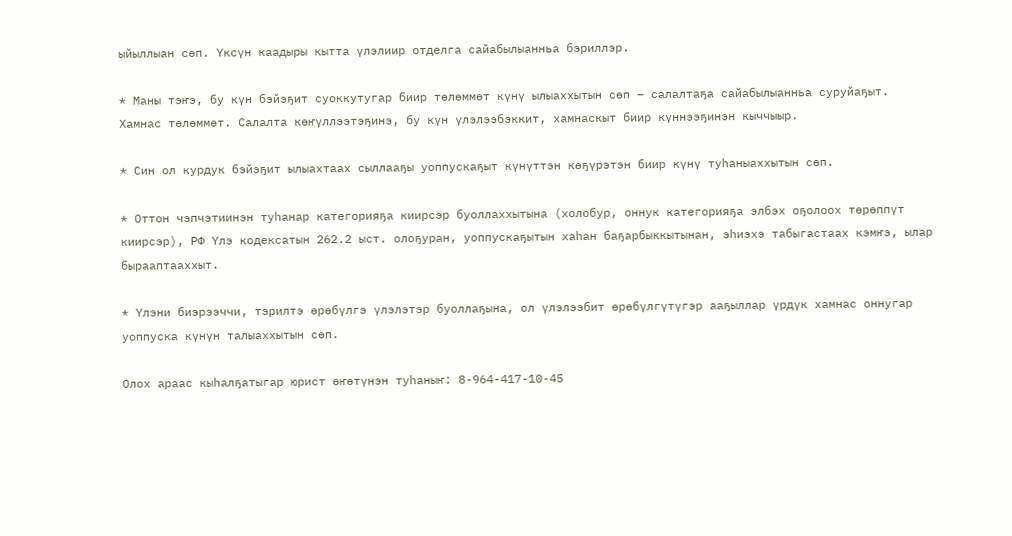ыйыллыан сөп. Үксүн каадыры кытта үлэлиир отделга сайабылыанньа бэриллэр.

* Маны тэҥэ, бу күн бэйэҕит суоккутугар биир төлөммөт күнү ылыаххытын сөп – салалтаҕа сайабылыанньа суруйаҕыт. Хамнас төлөммөт. Салалта көҥүллээтэҕинэ, бу күн үлэлээбэккит, хамнаскыт биир күннээҕинэн кыччыыр.

* Син ол курдук бэйэҕит ылыахтаах сыллааҕы уоппускаҕыт күнүттэн көҕүрэтэн биир күнү туһаныаххытын сөп.

* Оттон чэпчэтиинэн туһанар категорияҕа киирсэр буоллаххытына (холобур, оннук категорияҕа элбэх оҕолоох төрөппүт киирсэр), РФ Үлэ кодексатын 262.2 ыст. олоҕуран, уоппускаҕытын хаһан баҕарбыккытынан, эһиэхэ табыгастаах кэмҥэ, ылар бырааптааххыт.

* Үлэни биэрээччи, тэрилтэ өрөбүлгэ үлэлэтэр буоллаҕына, ол үлэлээбит өрөбүлгүтүгэр ааҕыллар үрдүк хамнас оннугар уоппуска күнүн талыаххытын сөп.

Олох араас кыһалҕатыгар юрист өҥөтүнэн туһаныҥ: 8-964-417-10-45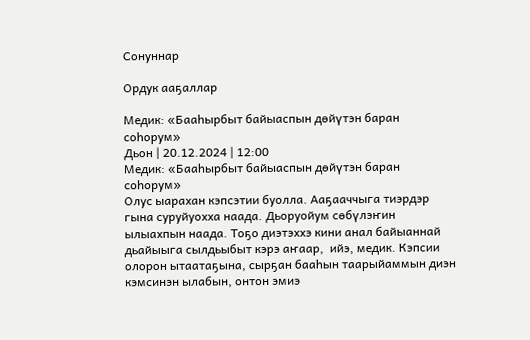Сонуннар

Ордук ааҕаллар

Медик: «Бааһырбыт байыаспын дөйүтэн баран соһорум»
Дьон | 20.12.2024 | 12:00
Медик: «Бааһырбыт байыаспын дөйүтэн баран соһорум»
Олус ыарахан кэпсэтии буолла. Ааҕааччыга тиэрдэр гына суруйуохха наада. Дьоруойум сөбүлэҥин ылыахпын наада. Тоҕо диэтэххэ кини анал байыаннай дьайыыга сылдьыбыт кэрэ аҥаар,  ийэ, медик. Кэпсии олорон ытаатаҕына, сырҕан бааһын таарыйаммын диэн кэмсинэн ылабын, онтон эмиэ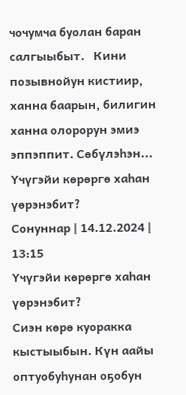чочумча буолан баран салгыыбыт.   Кини позывнойун кистиир, ханна баарын, билигин ханна олорорун эмиэ эппэппит. Сөбүлэһэн...
Үчүгэйи көрөргө хаһан үөрэнэбит?
Сонуннар | 14.12.2024 | 13:15
Үчүгэйи көрөргө хаһан үөрэнэбит?
Сиэн көрө куоракка кыстыыбын. Күн аайы оптуобуһунан оҕобун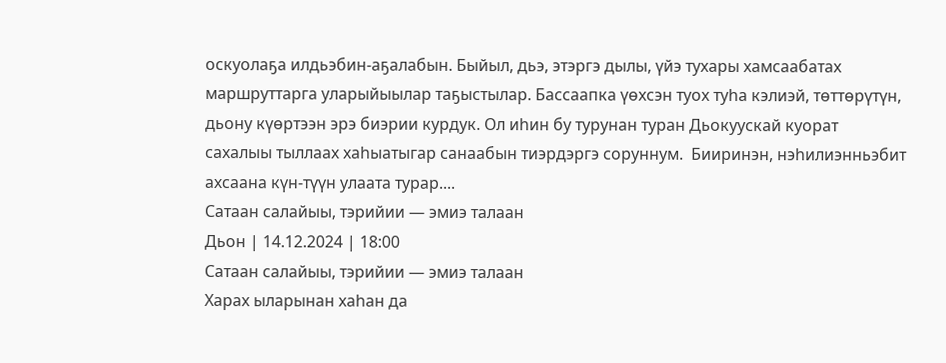оскуолаҕа илдьэбин-аҕалабын. Быйыл, дьэ, этэргэ дылы, үйэ тухары хамсаабатах маршруттарга уларыйыылар таҕыстылар. Бассаапка үөхсэн туох туһа кэлиэй, төттөрүтүн, дьону күөртээн эрэ биэрии курдук. Ол иһин бу турунан туран Дьокуускай куорат сахалыы тыллаах хаһыатыгар санаабын тиэрдэргэ соруннум.  Бииринэн, нэһилиэнньэбит ахсаана күн-түүн улаата турар....
Сатаан салайыы, тэрийии — эмиэ талаан
Дьон | 14.12.2024 | 18:00
Сатаан салайыы, тэрийии — эмиэ талаан
Харах ыларынан хаһан да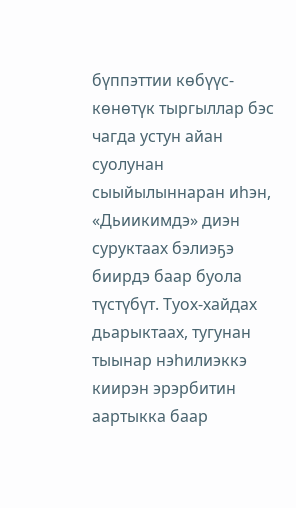бүппэттии көбүүс-көнөтүк тыргыллар бэс чагда устун айан суолунан сыыйылыннаран иһэн, «Дьиикимдэ» диэн суруктаах бэлиэҕэ биирдэ баар буола түстүбүт. Туох-хайдах дьарыктаах, тугунан тыынар нэһилиэккэ киирэн эрэрбитин аартыкка баар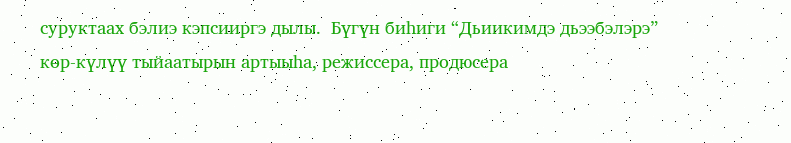суруктаах бэлиэ кэпсииргэ дылы.  Бүгүн биһиги “Дьиикимдэ дьээбэлэрэ” көр-күлүү тыйаатырын артыыһа, режиссера, продюсера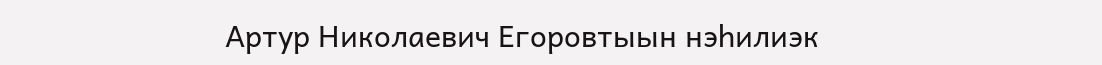Артур Николаевич Егоровтыын нэһилиэк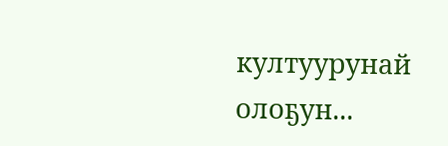култуурунай олоҕун...